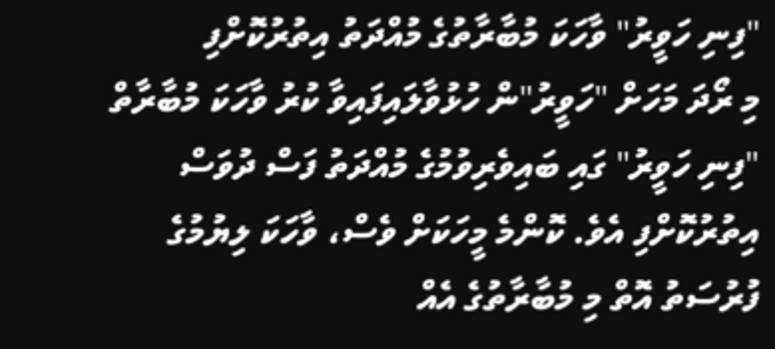"ފިނި ހަވީރު" ވާހަކަ މުބާރާތުގެ މުއްދަތު އިތުރުކޮށްފި
މި ރޯދަ މަހަށް "ހަވީރު"ން ހުޅުވާލައިފައިވާ ކުރު ވާހަކަ މުބާރާތް "ފިނި ހަވީރު" ގައި ބައިވެރިވުމުގެ މުއްދަތު ފަސް ދުވަސް އިތުރުކޮށްފި އެވެ. ކޮންމެ މީހަކަށް ވެސް، ވާހަކަ ލިޔުމުގެ ފުރުސަތު އޮތް މި މުބާރާތުގެ އެއް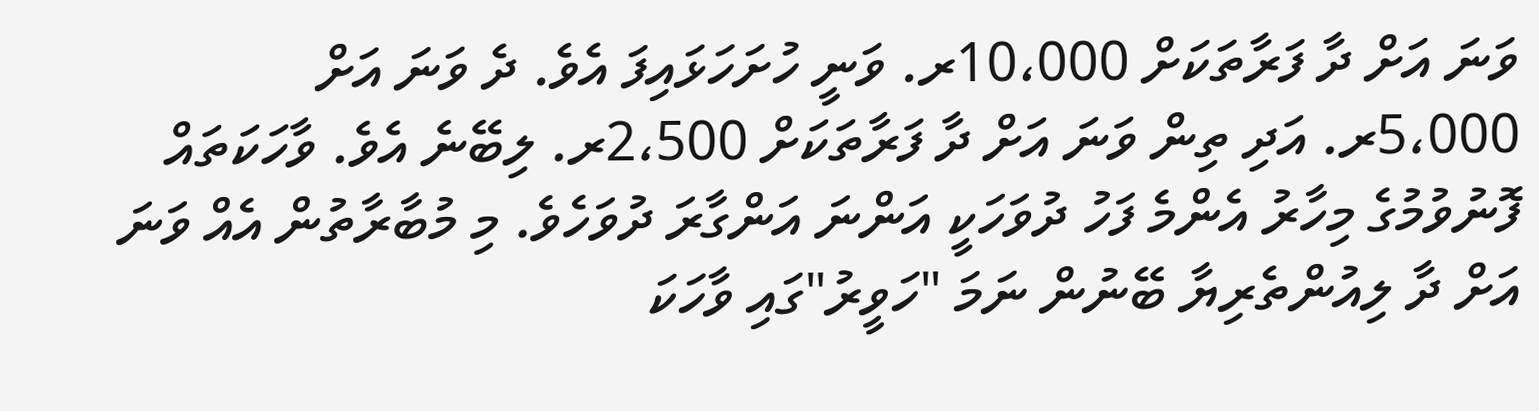ވަނަ އަށް ދާ ފަރާތަކަށް 10،000ރ. ވަނީ ހުށަހަޅައިފަ އެވެ. ދެ ވަނަ އަށް 5،000ރ. އަދި ތިން ވަނަ އަށް ދާ ފަރާތަކަށް 2،500ރ. ލިބޭނެ އެވެ. ވާހަކަތައް ފޮނުވުމުގެ މިހާރު އެންމެ ފަހު ދުވަހަކީ އަންނަ އަންގާރަ ދުވަހެވެ. މި މުބާރާތުން އެއް ވަނަ އަށް ދާ ލިއުންތެރިޔާ ބޭނުން ނަމަ "ހަވީރު"ގައި ވާހަކަ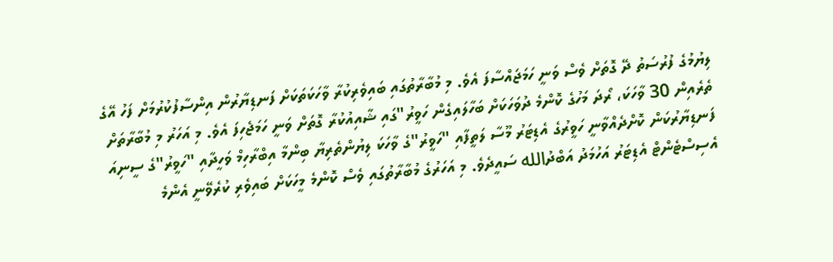ލިޔުމުގެ ފުރުސަތު ދޭ ގޮތަށް ވެސް ވަނީ ހަމަޖައްސާފަ އެވެ. މި މުބާރާތުގައި ބައިވެރިކުރާ ވާހަކަތަކަށް ފަނޑިޔާރުން އިންސާފުކުރުމަށް ފަހު އޭގެ ތެރެއިން 30 ވާހަކަ، ރޯދަ މަހުގެ ކޮންމެ ދުވަހަކަށް ބަހާލައިގެން ހަވީރު"ގައި ޝާއިއުކުރާ ގޮތަށް ވަނީ ހަމަޖެހިފަ އެވެ. މި އަހަރު މި މުބާރާތަށް ފަނޑިޔާރުކަން ކޮށްދެއްވާނީ ހަވީރުގެ އެޑިޓަރު މޫސާ ލަތީފާއި "ހަވީރު"ގެ ވާހަކަ ލިޔުންތެރިޔާ ބިންމާ އިބްރާހިމް ވަހީދާއި "ހަވީރު"ގެ ސީނިއަ އެސިސްޓެންޓް އެޑިޓަރު އަހުމަދު އަބްދުالله ސައީދެވެ. މި އަހަރުގެ މުބާރާތުގައި ވެސް ކޮންމެ މީހަކަށް ބައިވެރި ކުރެވޭނީ އެންމެ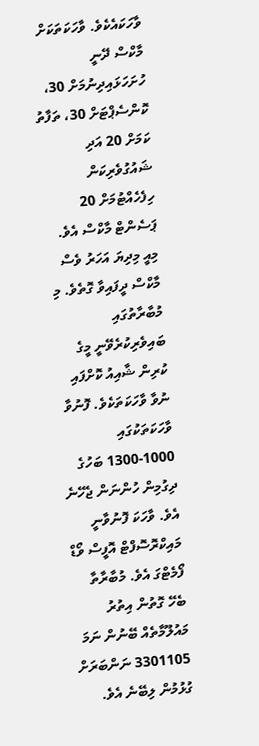ވާހަކައެކެވެ. ވާހަކަތަކަށް މާކްސް ދޭނީ ހުށަހަޅައިދިނުމަށް 30، ކޮންސެޕްޓަށް 30، ތަފާތު ކަމަށް 20 އަދި ޝައުގުވެރިކަން ހިފެހެއްޓުމަށް 20 ޕަސެންޓް މާކްސް އެވެ. މިއީ މިދިޔަ އަހަރު ވެސް މާކްސް ދީފައިވާ ގޮތެވެ. މި މުބާރާތުގައި ބައިވެރިކުރެވޭނީ މީގެ ކުރިން ޝާއިއު ކޮށްފައި ނުވާ ވާހަކަތަކެވެ. ފޮނުވާ ވާހަކަތަކުގައި 1000-1300 ބަހުގެ ދިގުމިން ހުންނަން ޖެހޭނެ އެވެ. ވާހަކަ ފޮނުވާނީ މައިކްރޮސޮފްޓް އޮފީސް ވޯޑް ފޯމެޓްގަ އެވެ. މުބާރާތާ ބެހޭ ގޮތުން އިތުރު މައުލޫމާތެއް ބޭނުން ނަމަ 3301105 ނަންބަރަށް ގުޅުމުން ލިބޭނެ އެވެ.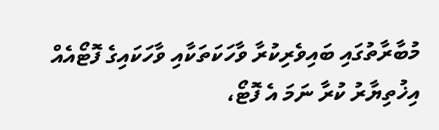މުބާރާތުގައި ބައިވެރިކުރާ ވާހަކަތަކާއި ވާހަކައިގެ ފޮޓޯއެއް އިޚުތިޔާރު ކުރާ ނަމަ އެ ފޮޓޯ،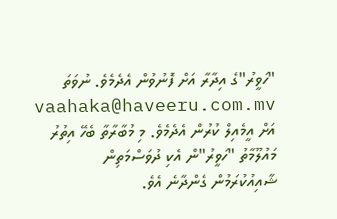"ހަވީރު"ގެ އިދާރާ އަށް ފޮނުވުން އެދެމެވެ. ނުވަތަ vaahaka@haveeru.com.mv އަށް އީމެއިލް ކުރުން އެދެމެވެ. މި މުބާރާތާ ބެހޭ އިތުރު މައުލޫމާތު "ހަވީރު"ން އެކި ދުވަސްމަތިން ޝާއިއުކުރަމުން ގެންދާނެ އެވެ.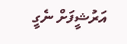އަރުޝީފަށް ނެގީ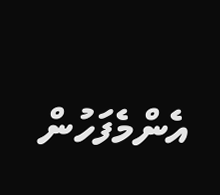އެންމެފަހުން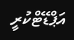އަޕްޑޭޓްކުރީ